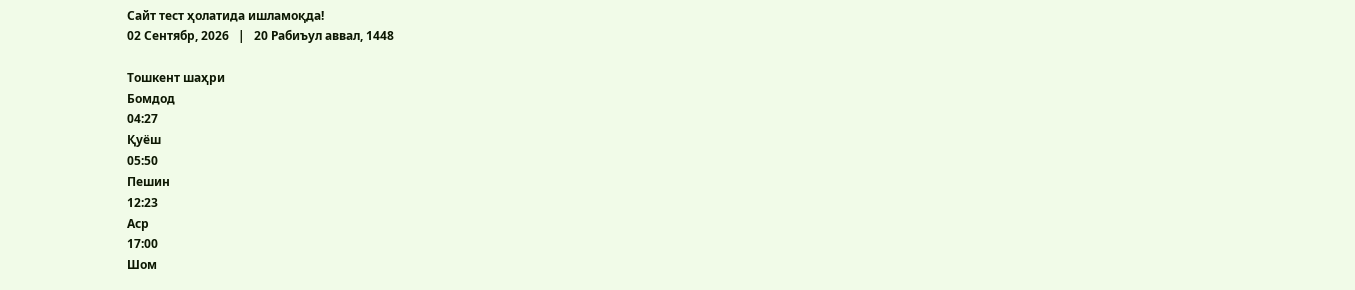Сайт тест ҳолатида ишламоқда!
02 Сентябр, 2026   |   20 Рабиъул аввал, 1448

Тошкент шаҳри
Бомдод
04:27
Қуёш
05:50
Пешин
12:23
Аср
17:00
Шом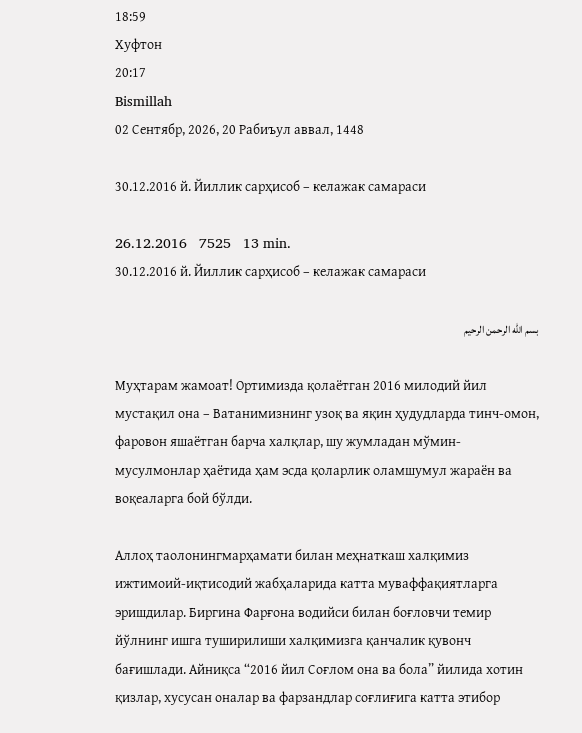18:59
Хуфтон
20:17
Bismillah
02 Сентябр, 2026, 20 Рабиъул аввал, 1448

30.12.2016 й. Йиллик сарҳисоб – келажак самараси

26.12.2016   7525   13 min.
30.12.2016 й. Йиллик сарҳисоб – келажак самараси

بسم الله الرحمن الرحيم

Муҳтарам жамоат! Ортимизда қолаётган 2016 милодий йил мустақил она – Ватанимизнинг узоқ ва яқин ҳудудларда тинч-омон, фаровон яшаётган барча халқлар, шу жумладан мўмин-мусулмонлар ҳаётида ҳам эсда қоларлик оламшумул жараён ва воқеаларга бой бўлди.

Аллоҳ таолонингмарҳамати билан меҳнаткаш халқимиз ижтимоий-иқтисодий жабҳаларида катта муваффақиятларга эришдилар. Биргина Фарғона водийси билан боғловчи темир йўлнинг ишга туширилиши халқимизга қанчалик қувонч бағишлади. Айниқса “2016 йил Соғлом она ва бола” йилида хотин қизлар, хусусан оналар ва фарзандлар соғлиғига катта этибор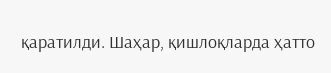қаратилди. Шаҳар, қишлоқларда ҳатто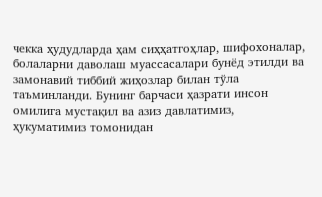чекка ҳудудларда ҳам сиҳҳатгоҳлар, шифохоналар, болаларни даволаш муассасалари бунёд этилди ва замонавий тиббий жиҳозлар билан тўла таъминланди. Бунинг барчаси ҳазрати инсон омилига мустақил ва азиз давлатимиз, ҳукуматимиз томонидан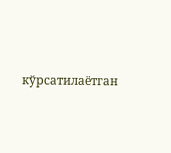кўрсатилаётган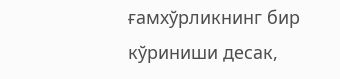ғамхўрликнинг бир кўриниши десак,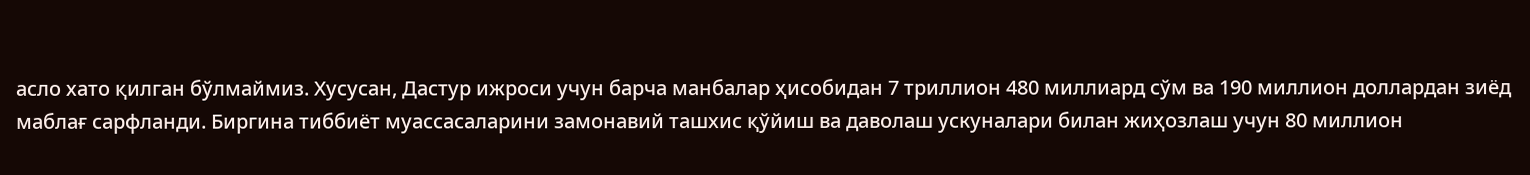асло хато қилган бўлмаймиз. Хусусан, Дастур ижроси учун барча манбалар ҳисобидан 7 триллион 480 миллиард сўм ва 190 миллион доллардан зиёд маблағ сарфланди. Биргина тиббиёт муассасаларини замонавий ташхис қўйиш ва даволаш ускуналари билан жиҳозлаш учун 80 миллион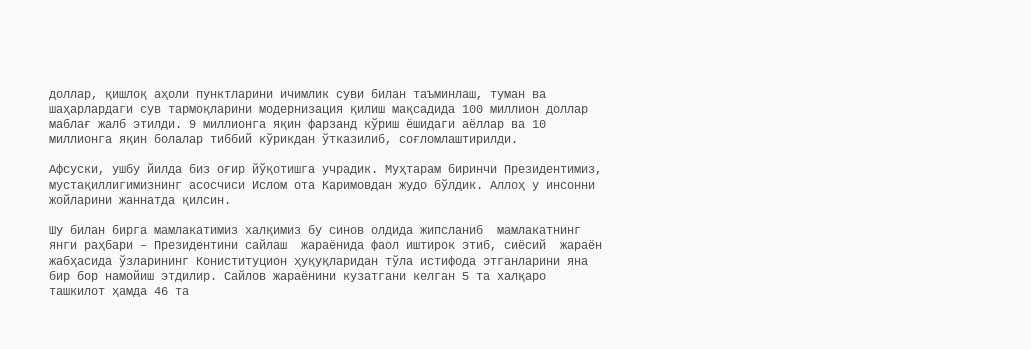доллар, қишлоқ аҳоли пунктларини ичимлик суви билан таъминлаш, туман ва шаҳарлардаги сув тармоқларини модернизация қилиш мақсадида 100 миллион доллар маблағ жалб этилди. 9 миллионга яқин фарзанд кўриш ёшидаги аёллар ва 10 миллионга яқин болалар тиббий кўрикдан ўтказилиб, соғломлаштирилди.

Афсуски, ушбу йилда биз оғир йўқотишга учрадик. Муҳтарам биринчи Президентимиз, мустақиллигимизнинг асосчиси Ислом ота Каримовдан жудо бўлдик. Аллоҳ у инсонни жойларини жаннатда қилсин.

Шу билан бирга мамлакатимиз халқимиз бу синов олдида жипсланиб  мамлакатнинг янги раҳбари – Президентини сайлаш  жараёнида фаол иштирок этиб, сиёсий  жараён жабҳасида ўзларининг Кониституцион ҳуқуқларидан тўла истифода этганларини яна бир бор намойиш этдилир. Сайлов жараёнини кузатгани келган 5 та халқаро ташкилот ҳамда 46 та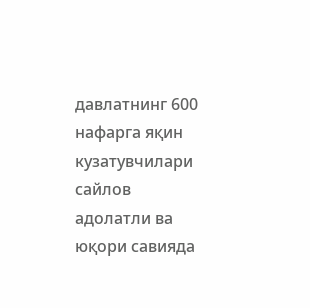давлатнинг 600 нафарга яқин кузатувчилари сайлов адолатли ва юқори савияда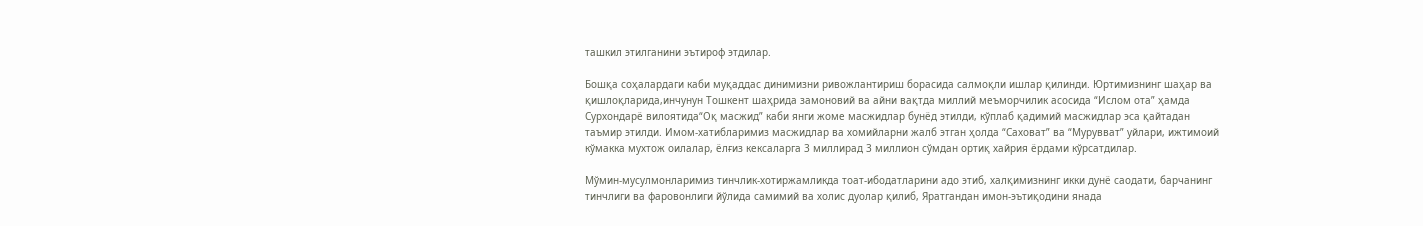ташкил этилганини эътироф этдилар.

Бошқа соҳалардаги каби муқаддас динимизни ривожлантириш борасида салмоқли ишлар қилинди. Юртимизнинг шаҳар ва қишлоқларида,инчунун Тошкент шаҳрида замоновий ва айни вақтда миллий меъморчилик асосида “Ислом ота” ҳамда Сурхондарё вилоятида“Оқ масжид” каби янги жоме масжидлар бунёд этилди, кўплаб қадимий масжидлар эса қайтадан таъмир этилди. Имом-хатибларимиз масжидлар ва хомийларни жалб этган ҳолда “Саховат” ва “Мурувват” уйлари, ижтимоий кўмакка мухтож оилалар, ёлғиз кексаларга 3 миллирад 3 миллион сўмдан ортиқ хайрия ёрдами кўрсатдилар.

Мўмин-мусулмонларимиз тинчлик-хотиржамликда тоат-ибодатларини адо этиб, халқимизнинг икки дунё саодати, барчанинг тинчлиги ва фаровонлиги йўлида самимий ва холис дуолар қилиб, Яратгандан имон-эътиқодини янада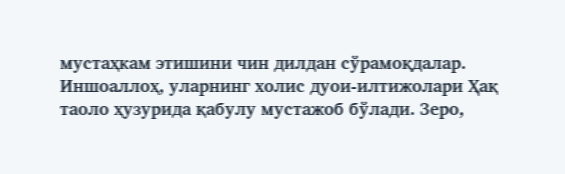мустаҳкам этишини чин дилдан сўрамоқдалар. Иншоаллоҳ, уларнинг холис дуои-илтижолари Ҳақ таоло ҳузурида қабулу мустажоб бўлади. Зеро,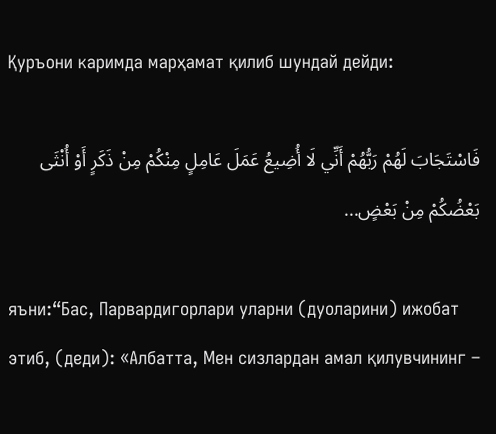Қуръони каримда марҳамат қилиб шундай дейди:

فَاسْتَجَابَ لَهُمْ رَبُّهُمْ أَنِّي لَا أُضِيعُ عَمَلَ عَامِلٍ مِنْكُمْ مِنْ ذَكَرٍ أَوْ أُنْثَى بَعْضُكُمْ مِنْ بَعْضٍ...

яъни:“Бас, Парвардигорлари уларни (дуоларини) ижобат этиб, (деди): «Албатта, Мен сизлардан амал қилувчининг –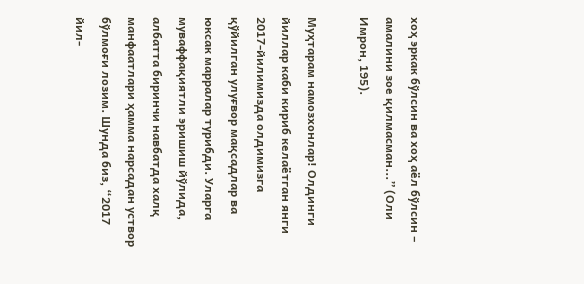хоҳ эркак бўлсин ва хоҳ аёл бўлсин – амалини зое қилмасман...” (Оли Имрон, 195).

Муҳтарам намозхонлар! Олдинги йиллар каби кириб келаётган янги 2017-йилимизда олдимизга қўйилган улуғвор мақсадлар ва юксак марралар турибди. Уларга муваффақиятли эришиш йўлида, албатта биринчи навбатда халқ манфаатлари ҳамма нарсадан уствор бўлмоғи лозим. Шунда биз, “2017 йил-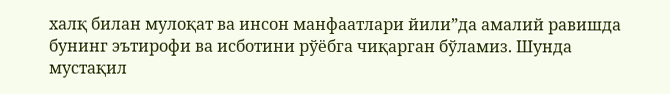халқ билан мулоқат ва инсон манфаатлари йили”да амалий равишда бунинг эътирофи ва исботини рўёбга чиқарган бўламиз. Шунда мустақил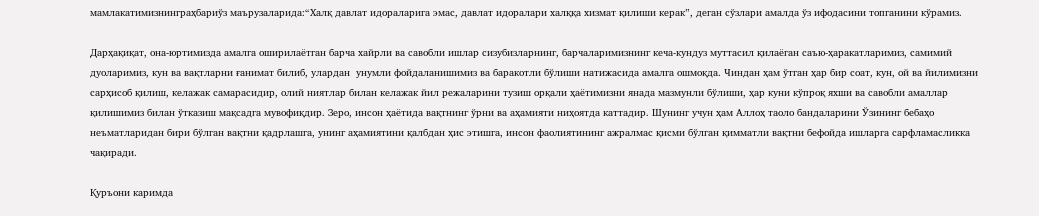мамлакатимизнинграҳбариўз маърузаларида:“Халқ давлат идораларига эмас, давлат идоралари халққа хизмат қилиши керак”, деган сўзлари амалда ўз ифодасини топганини кўрамиз.

Дарҳақиқат, она-юртимизда амалга оширилаётган барча хайрли ва савобли ишлар сизубизларнинг, барчаларимизнинг кеча-кундуз муттасил қилаёган саъю-ҳаракатларимиз, самимий дуоларимиз, кун ва вақтларни ғанимат билиб, улардан  унумли фойдаланишимиз ва баракотли бўлиши натижасида амалга ошмоқда. Чиндан ҳам ўтган ҳар бир соат, кун, ой ва йилимизни сарҳисоб қилиш, келажак самарасидир, олий ниятлар билан келажак йил режаларини тузиш орқали ҳаётимизни янада мазмунли бўлиши, ҳар куни кўпроқ яхши ва савобли амаллар қилишимиз билан ўтказиш мақсадга мувофиқдир. Зеро, инсон ҳаётида вақтнинг ўрни ва аҳамияти ниҳоятда каттадир. Шунинг учун ҳам Аллоҳ таоло бандаларини Ўзининг бебаҳо неъматларидан бири бўлган вақтни қадрлашга, унинг аҳамиятини қалбдан ҳис этишга, инсон фаолиятининг ажралмас қисми бўлган қимматли вақтни бефойда ишларга сарфламасликка чақиради.

Қуръони каримда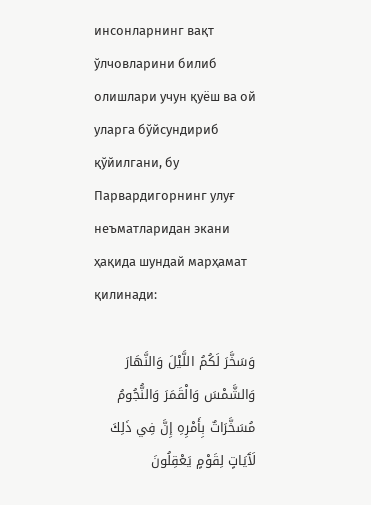инсонларнинг вақт ўлчовларини билиб олишлари учун қуёш ва ой уларга бўйсундириб қўйилгани, бу Парвардигорнинг улуғ неъматларидан экани ҳақида шундай марҳамат қилинади:

وَسَخَّرَ لَكُمُ اللَّيْلَ وَالنَّهَارَ وَالشَّمْسَ وَالْقَمَرَ وَالنُّجُومُ مُسَخَّرَاتٌ بِأَمْرِهِ إِنَّ فِي ذَلِكَ لَآَيَاتٍ لِقَوْمٍ يَعْقِلُونَ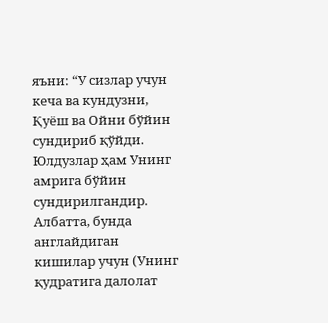яъни: “У сизлар учун кеча ва кундузни, Қуёш ва Ойни бўйин сундириб қўйди. Юлдузлар ҳам Унинг амрига бўйин сундирилгандир. Албатта, бунда англайдиган кишилар учун (Унинг қудратига далолат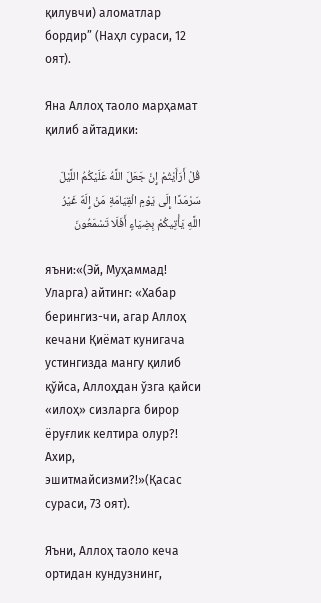қилувчи) аломатлар бордир” (Наҳл сураси, 12 оят).

Яна Аллоҳ таоло марҳамат қилиб айтадики:

قُلْ أَرَأَيْتُمْ إِنْ جَعَلَ اللَّهُ عَلَيْكُمُ اللَّيْلَ سَرْمَدًا إِلَى يَوْمِ الْقِيَامَةِ مَنْ إِلَهٌ غَيْرُ اللَّهِ يَأْتِيكُمْ بِضِيَاءٍ أَفَلَا تَسْمَعُونَ

яъни:«(Эй, Муҳаммад! Уларга) айтинг: «Хабар берингиз-чи, агар Аллоҳ кечани Қиёмат кунигача устингизда мангу қилиб қўйса, Аллоҳдан ўзга қайси «илоҳ» сизларга бирор ёруғлик келтира олур?! Ахир, эшитмайсизми?!»(Қасас сураси, 73 оят).

Яъни, Аллоҳ таоло кеча ортидан кундузнинг,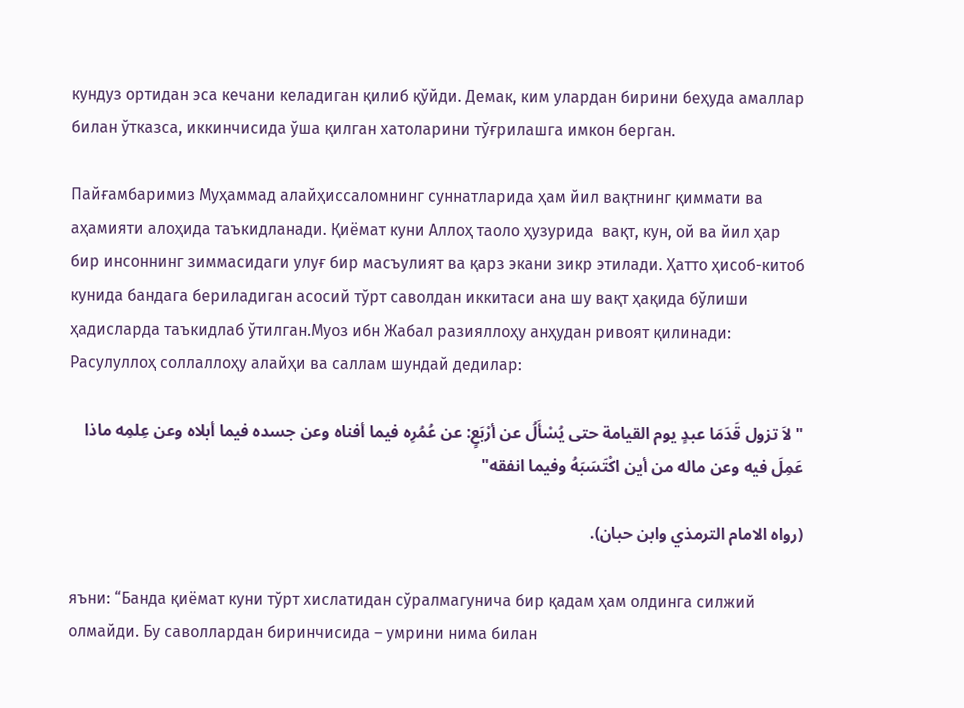кундуз ортидан эса кечани келадиган қилиб қўйди. Демак, ким улардан бирини беҳуда амаллар билан ўтказса, иккинчисида ўша қилган хатоларини тўғрилашга имкон берган.

Пайғамбаримиз Муҳаммад алайҳиссаломнинг суннатларида ҳам йил вақтнинг қиммати ва аҳамияти алоҳида таъкидланади. Қиёмат куни Аллоҳ таоло ҳузурида  вақт, кун, ой ва йил ҳар бир инсоннинг зиммасидаги улуғ бир масъулият ва қарз экани зикр этилади. Ҳатто ҳисоб-китоб кунида бандага бериладиган асосий тўрт саволдан иккитаси ана шу вақт ҳақида бўлиши ҳадисларда таъкидлаб ўтилган.Муоз ибн Жабал разияллоҳу анҳудан ривоят қилинади: Расулуллоҳ соллаллоҳу алайҳи ва саллам шундай дедилар:

"لاَ تزول قَدَمَا عبدٍ يوم القيامة حتى يُسْأَلُ عن أرْبَعٍ: عن عُمُرِه فيما أفناه وعن جسده فيما أبلاه وعن عِلمِه ماذا عَمِلَ فيه وعن ماله من أين اكْتَسَبَهُ وفيما انفقه"

(رواه الامام الترمذي وابن حبان).

яъни: “Банда қиёмат куни тўрт хислатидан сўралмагунича бир қадам ҳам олдинга силжий олмайди. Бу саволлардан биринчисида – умрини нима билан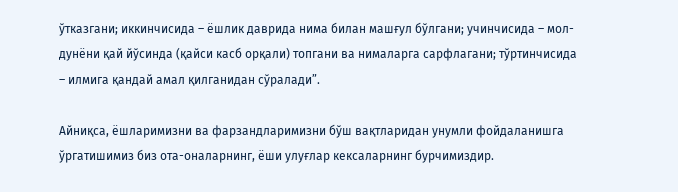ўтказгани; иккинчисида – ёшлик даврида нима билан машғул бўлгани; учинчисида – мол-дунёни қай йўсинда (қайси касб орқали) топгани ва нималарга сарфлагани; тўртинчисида – илмига қандай амал қилганидан сўралади”.

Айниқса, ёшларимизни ва фарзандларимизни бўш вақтларидан унумли фойдаланишга ўргатишимиз биз ота-оналарнинг, ёши улуғлар кексаларнинг бурчимиздир.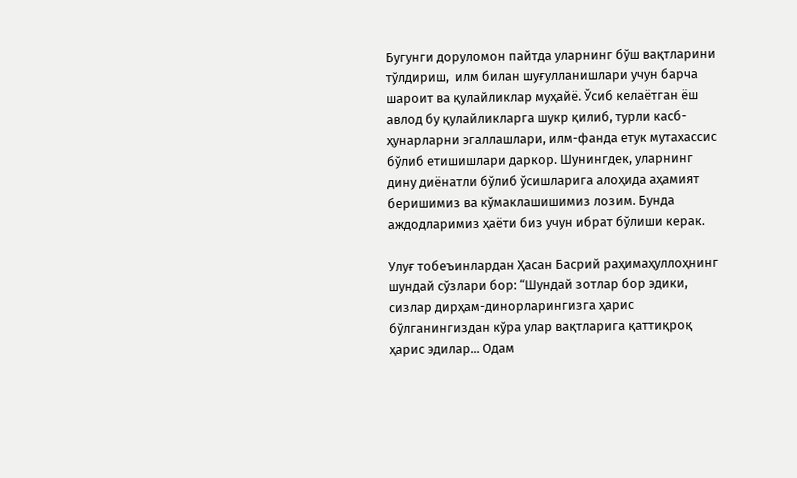Бугунги доруломон пайтда уларнинг бўш вақтларини тўлдириш,  илм билан шуғулланишлари учун барча шароит ва қулайликлар муҳайё. Ўсиб келаётган ёш авлод бу қулайликларга шукр қилиб, турли касб-ҳунарларни эгаллашлари, илм-фанда етук мутахассис бўлиб етишишлари даркор. Шунингдек, уларнинг дину диёнатли бўлиб ўсишларига алоҳида аҳамият беришимиз ва кўмаклашишимиз лозим. Бунда аждодларимиз ҳаёти биз учун ибрат бўлиши керак.

Улуғ тобеъинлардан Ҳасан Басрий раҳимаҳуллоҳнинг шундай сўзлари бор: “Шундай зотлар бор эдики, сизлар дирҳам-динорларингизга ҳарис бўлганингиздан кўра улар вақтларига қаттиқроқ ҳарис эдилар... Одам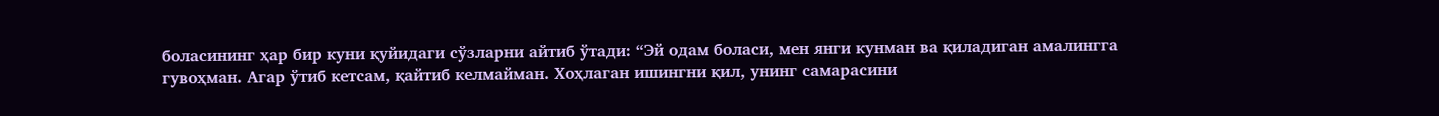боласининг ҳар бир куни қуйидаги сўзларни айтиб ўтади: “Эй одам боласи, мен янги кунман ва қиладиган амалингга гувоҳман. Агар ўтиб кетсам, қайтиб келмайман. Хоҳлаган ишингни қил, унинг самарасини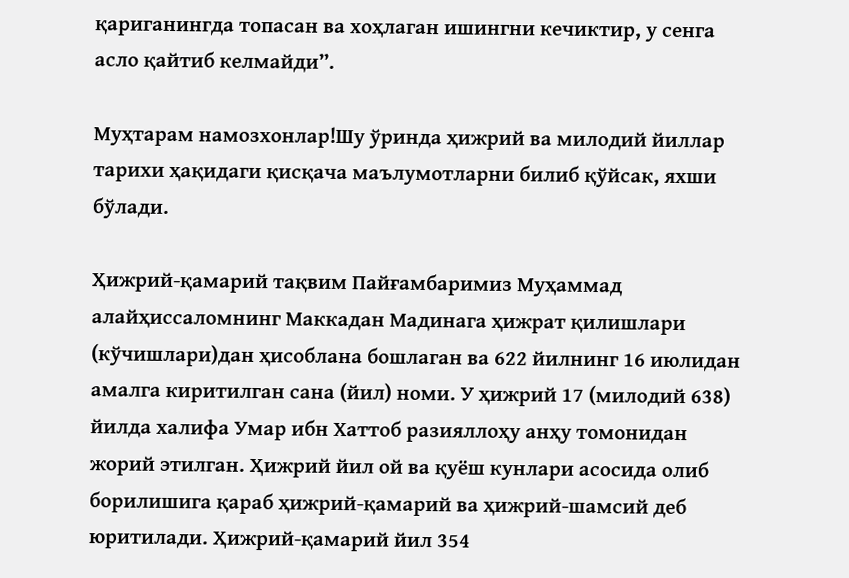қариганингда топасан ва хоҳлаган ишингни кечиктир, у сенга асло қайтиб келмайди”.

Муҳтарам намозхонлар!Шу ўринда ҳижрий ва милодий йиллар тарихи ҳақидаги қисқача маълумотларни билиб қўйсак, яхши бўлади.

Ҳижрий-қамарий тақвим Пайғамбаримиз Муҳаммад алайҳиссаломнинг Маккадан Мадинага ҳижрат қилишлари (кўчишлари)дан ҳисоблана бошлаган ва 622 йилнинг 16 июлидан амалга киритилган сана (йил) номи. У ҳижрий 17 (милодий 638) йилда халифа Умар ибн Хаттоб разияллоҳу анҳу томонидан жорий этилган. Ҳижрий йил ой ва қуёш кунлари асосида олиб борилишига қараб ҳижрий-қамарий ва ҳижрий-шамсий деб юритилади. Ҳижрий-қамарий йил 354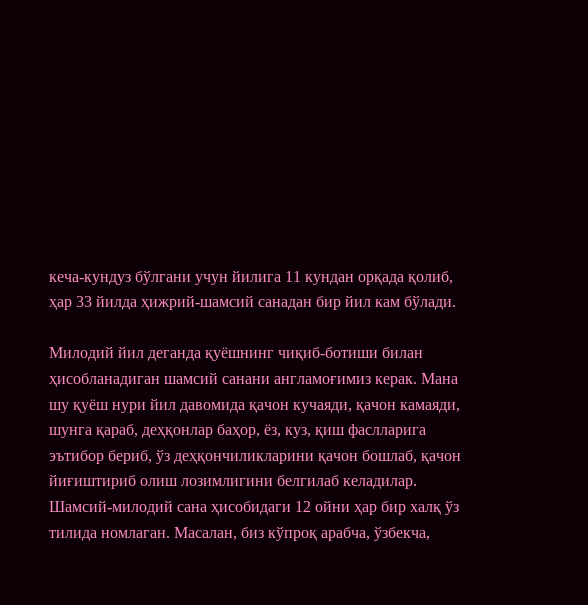кеча-кундуз бўлгани учун йилига 11 кундан орқада қолиб, ҳар 33 йилда ҳижрий-шамсий санадан бир йил кам бўлади.

Милодий йил деганда қуёшнинг чиқиб-ботиши билан ҳисобланадиган шамсий санани англамоғимиз керак. Мана шу қуёш нури йил давомида қачон кучаяди, қачон камаяди, шунга қараб, деҳқонлар баҳор, ёз, куз, қиш фаслларига эътибор бериб, ўз деҳқончиликларини қачон бошлаб, қачон йиғиштириб олиш лозимлигини белгилаб келадилар. Шамсий-милодий сана ҳисобидаги 12 ойни ҳар бир халқ ўз тилида номлаган. Масалан, биз кўпроқ арабча, ўзбекча,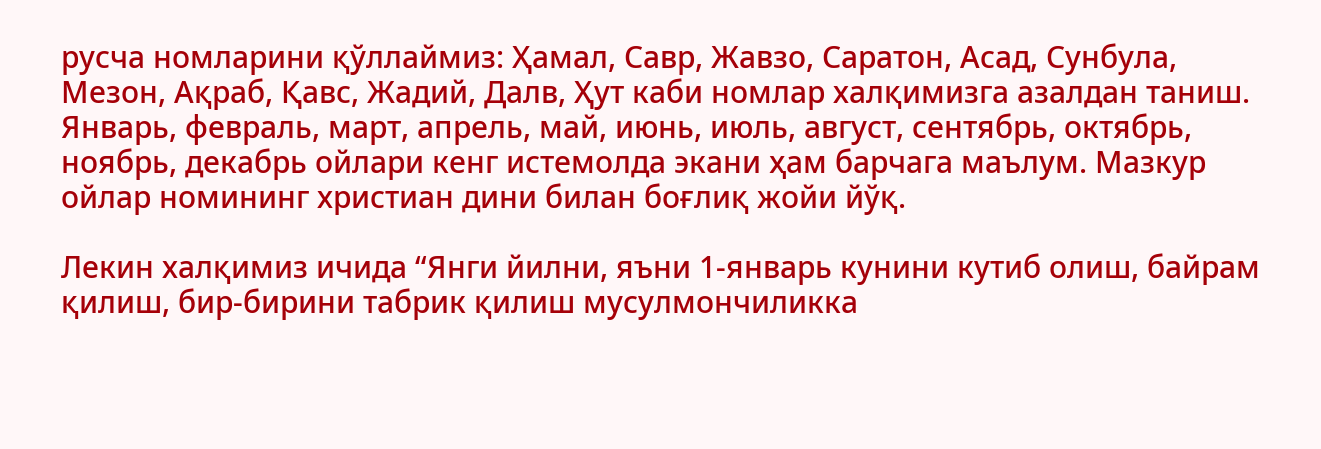русча номларини қўллаймиз: Ҳамал, Савр, Жавзо, Саратон, Асад, Сунбула, Мезон, Ақраб, Қавс, Жадий, Далв, Ҳут каби номлар халқимизга азалдан таниш. Январь, февраль, март, апрель, май, июнь, июль, август, сентябрь, октябрь, ноябрь, декабрь ойлари кенг истемолда экани ҳам барчага маълум. Мазкур ойлар номининг христиан дини билан боғлиқ жойи йўқ.

Лекин халқимиз ичида “Янги йилни, яъни 1-январь кунини кутиб олиш, байрам қилиш, бир-бирини табрик қилиш мусулмончиликка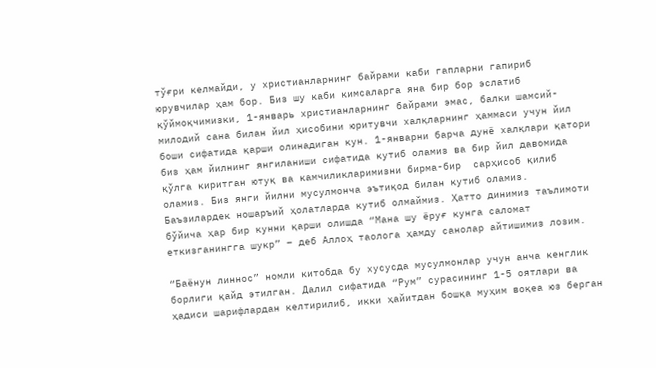тўғри келмайди, у христианларнинг байрами каби гапларни гапириб юрувчилар ҳам бор. Биз шу каби кимсаларга яна бир бор эслатиб қўймоқчимизки, 1-январь христианларнинг байрами эмас, балки шамсий-милодий сана билан йил ҳисобини юритувчи халқларнинг ҳаммаси учун йил боши сифатида қарши олинадиган кун. 1-январни барча дунё халқлари қатори биз ҳам йилнинг янгиланиши сифатида кутиб оламиз ва бир йил давомида қўлга киритган ютуқ ва камчиликларимизни бирма-бир  сарҳисоб қилиб оламиз. Биз янги йилни мусулмонча эътиқод билан кутиб оламиз. Баъзилардек ношаръий ҳолатларда кутиб олмаймиз. Ҳатто динимиз таълимоти бўйича ҳар бир кунни қарши олишда “Мана шу ёруғ кунга саломат еткизганингга шукр” – деб Аллоҳ таолога ҳамду санолар айтишимиз лозим.

“Баёнун линнос” номли китобда бу хусусда мусулмонлар учун анча кенглик борлиги қайд этилган. Далил сифатида “Рум” сурасининг 1-5 оятлари ва ҳадиси шарифлардан келтирилиб, икки ҳайитдан бошқа муҳим воқеа юз берган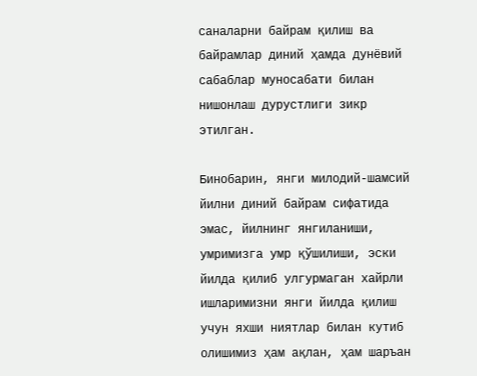саналарни байрам қилиш ва байрамлар диний ҳамда дунёвий сабаблар муносабати билан нишонлаш дурустлиги зикр этилган.

Бинобарин, янги милодий-шамсий йилни диний байрам сифатида эмас, йилнинг янгиланиши, умримизга умр қўшилиши, эски йилда қилиб улгурмаган хайрли ишларимизни янги йилда қилиш учун яхши ниятлар билан кутиб олишимиз ҳам ақлан, ҳам шаръан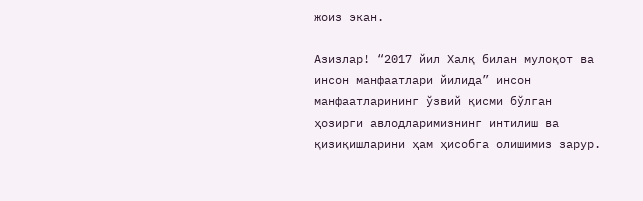жоиз экан.

Азизлар! “2017 йил Халқ билан мулоқот ва инсон манфаатлари йилида” инсон манфаатларининг ўзвий қисми бўлган ҳозирги авлодларимизнинг интилиш ва қизиқишларини ҳам ҳисобга олишимиз зарур.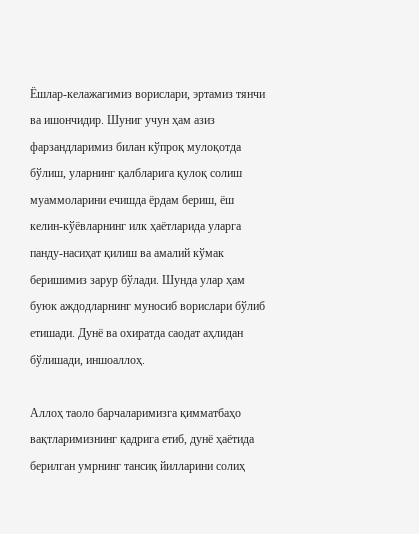Ёшлар-келажагимиз ворислари, эртамиз тянчи ва ишончидир. Шуниг учун ҳам азиз фарзандларимиз билан кўпроқ мулоқотда бўлиш, уларнинг қалбларига қулоқ солиш муаммоларини ечишда ёрдам бериш, ёш келин-кўёвларнинг илк ҳаётларида уларга панду-насиҳат қилиш ва амалий кўмак беришимиз зарур бўлади. Шунда улар ҳам буюк аждодларнинг муносиб ворислари бўлиб етишади. Дунё ва охиратда саодат аҳлидан бўлишади, иншоаллоҳ.

Аллоҳ таоло барчаларимизга қимматбаҳо вақтларимизнинг қадрига етиб, дунё ҳаётида берилган умрнинг тансиқ йилларини солиҳ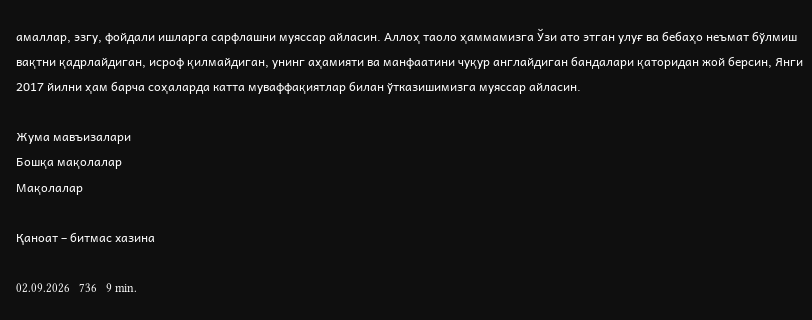амаллар, эзгу, фойдали ишларга сарфлашни муяссар айласин. Аллоҳ таоло ҳаммамизга Ўзи ато этган улуғ ва бебаҳо неъмат бўлмиш вақтни қадрлайдиган, исроф қилмайдиган, унинг аҳамияти ва манфаатини чуқур англайдиган бандалари қаторидан жой берсин, Янги 2017 йилни ҳам барча соҳаларда катта муваффақиятлар билан ўтказишимизга муяссар айласин.

Жума мавъизалари
Бошқа мақолалар
Мақолалар

Қаноат – битмас хазина

02.09.2026   736   9 min.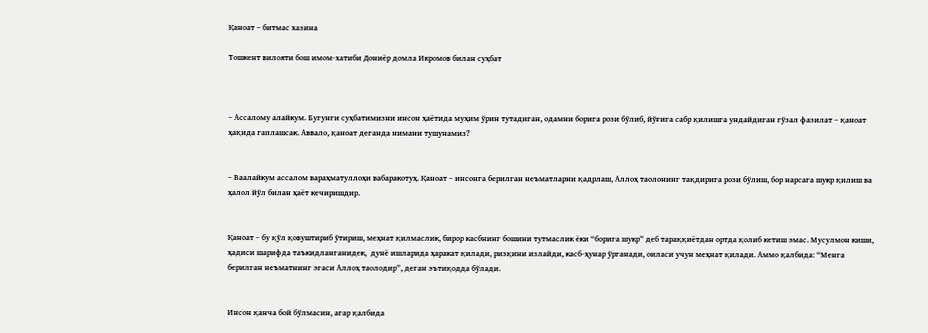Қаноат – битмас хазина

Тошкент вилояти бош имом-хатиби Дониёр домла Икромов билан суҳбат



– Ассалому алайкум. Бугунги суҳбатимизни инсон ҳаётида муҳим ўрин тутадиган, одамни борига рози бўлиб, йўғига сабр қилишга ундайдиган гўзал фазилат – қаноат ҳақида гаплашсак. Аввало, қаноат деганда нимани тушунамиз?


– Ваалайкум ассалом вараҳматуллоҳи вабаракотуҳ. Қаноат – инсонга берилган неъматларни қадрлаш, Аллоҳ таолонинг тақдирига рози бўлиш, бор нарсага шукр қилиш ва ҳалол йўл билан ҳаёт кечиришдир.


Қаноат – бу қўл қовуштириб ўтириш, меҳнат қилмаслик, бирор касбнинг бошини тутмаслик ёки “борига шукр” деб тараққиётдан ортда қолиб кетиш эмас. Мусулмон киши, ҳадиси шарифда таъкидланганидек,  дунё ишларида ҳаракат қилади, ризқини излайди, касб-ҳунар ўрганади, оиласи учун меҳнат қилади. Аммо қалбида: “Менга берилган неъматнинг эгаси Аллоҳ таолодир”, деган эътиқодда бўлади.


Инсон қанча бой бўлмасин, агар қалбида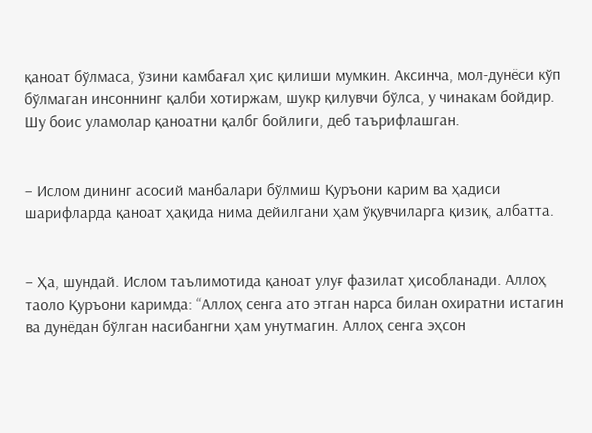қаноат бўлмаса, ўзини камбағал ҳис қилиши мумкин. Аксинча, мол-дунёси кўп бўлмаган инсоннинг қалби хотиржам, шукр қилувчи бўлса, у чинакам бойдир. Шу боис уламолар қаноатни қалбг бойлиги, деб таърифлашган.


– Ислом дининг асосий манбалари бўлмиш Қуръони карим ва ҳадиси шарифларда қаноат ҳақида нима дейилгани ҳам ўқувчиларга қизиқ, албатта.


– Ҳа, шундай. Ислом таълимотида қаноат улуғ фазилат ҳисобланади. Аллоҳ таоло Қуръони каримда: “Аллоҳ сенга ато этган нарса билан охиратни истагин ва дунёдан бўлган насибангни ҳам унутмагин. Аллоҳ сенга эҳсон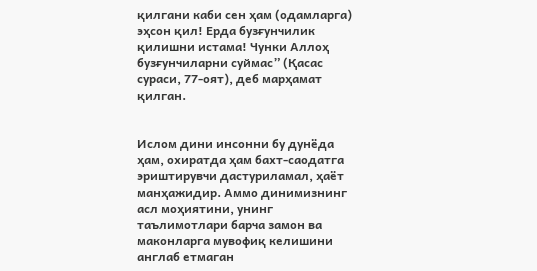қилгани каби сен ҳам (одамларга) эҳсон қил! Ерда бузғунчилик қилишни истама! Чунки Аллоҳ бузғунчиларни суймас” (Қасас сураси, 77-оят), деб марҳамат қилган.


Ислом дини инсонни бу дунёда ҳам, охиратда ҳам бахт-саодатга эриштирувчи дастуриламал, ҳаёт манҳажидир. Аммо динимизнинг асл моҳиятини, унинг таълимотлари барча замон ва маконларга мувофиқ келишини англаб етмаган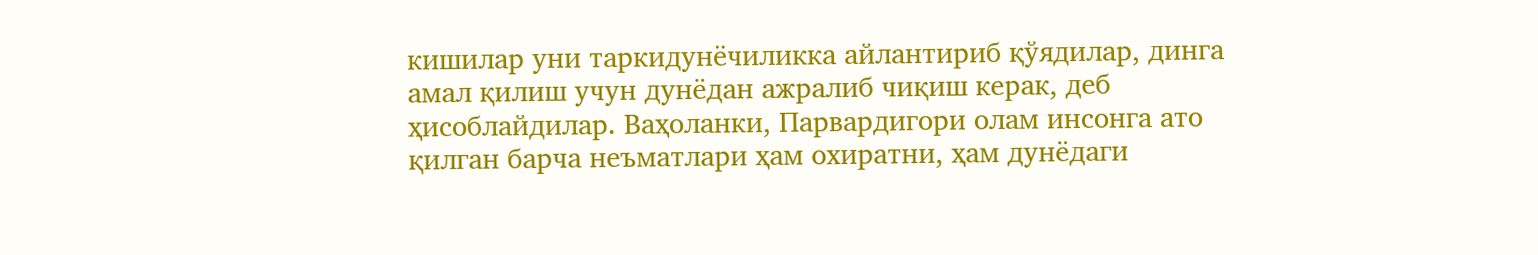кишилар уни таркидунёчиликка айлантириб қўядилар, динга амал қилиш учун дунёдан ажралиб чиқиш керак, деб ҳисоблайдилар. Ваҳоланки, Парвардигори олам инсонга ато қилган барча неъматлари ҳам охиратни, ҳам дунёдаги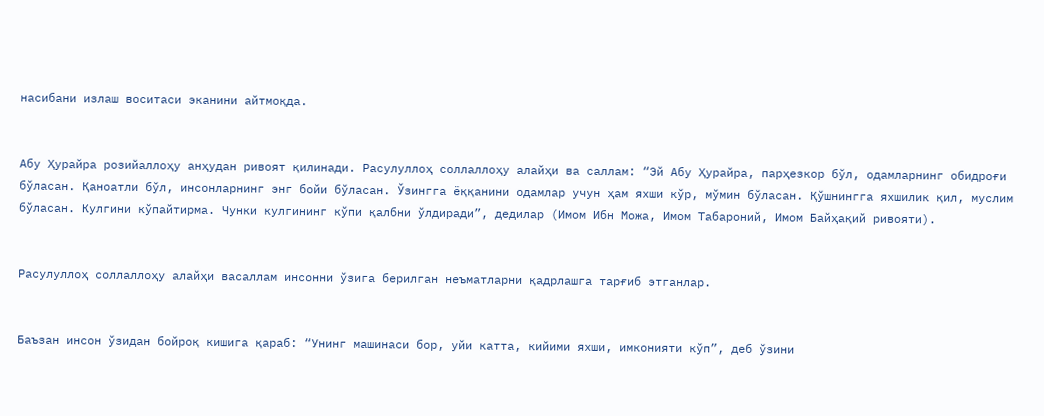насибани излаш воситаси эканини айтмоқда.


Абу Ҳурайра розийаллоҳу анҳудан ривоят қилинади. Расулуллоҳ соллаллоҳу алайҳи ва саллам: “Эй Абу Ҳурайра, парҳезкор бўл, одамларнинг обидроғи бўласан. Қаноатли бўл, инсонларнинг энг бойи бўласан. Ўзингга ёққанини одамлар учун ҳам яхши кўр, мўмин бўласан. Қўшнингга яхшилик қил, муслим бўласан. Кулгини кўпайтирма. Чунки кулгининг кўпи қалбни ўлдиради”, дедилар (Имом Ибн Можа, Имом Табароний, Имом Байҳақий ривояти).


Расулуллоҳ соллаллоҳу алайҳи васаллам инсонни ўзига берилган неъматларни қадрлашга тарғиб этганлар.


Баъзан инсон ўзидан бойроқ кишига қараб: “Унинг машинаси бор, уйи катта, кийими яхши, имконияти кўп”, деб ўзини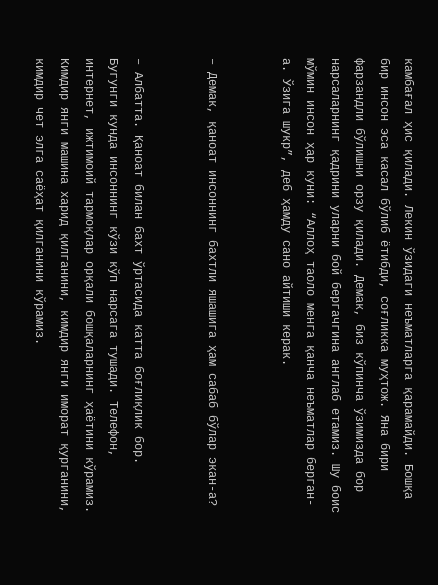камбағал ҳис қилади. Лекин ўзидаги неъматларга қарамайди. Бошқа бир инсон эса касал бўлиб ётибди, соғликка муҳтож. Яна бири фарзандли бўлишни орзу қилади. Демак, биз кўпинча ўзимизда бор нарсаларнинг қадрини уларни бой бергачгина англаб етамиз. Шу боис мўмин инсон ҳар куни: “Аллоҳ таоло менга қанча неъматлар берган-а. Ўзига шукр”, деб ҳамду сано айтиши керак.


– Демак, қаноат инсоннинг бахтли яшашига ҳам сабаб бўлар экан-а?


– Албатта. Қаноат билан бахт ўртасида катта боғлиқлик бор. Бугунги кунда инсоннинг кўзи кўп нарсага тушади. Телефон, интернет, ижтимоий тармоқлар орқали бошқаларнинг ҳаётини кўрамиз. Кимдир янги машина харид қилганини, кимдир янги иморат қурганини, кимдир чет элга саёҳат қилганини кўрамиз.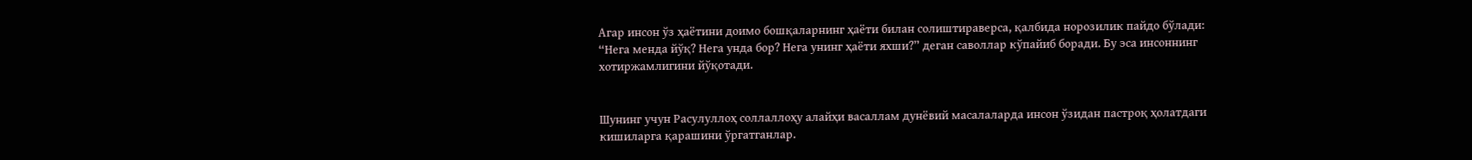Агар инсон ўз ҳаётини доимо бошқаларнинг ҳаёти билан солиштираверса, қалбида норозилик пайдо бўлади: “Нега менда йўқ? Нега унда бор? Нега унинг ҳаёти яхши?” деган саволлар кўпайиб боради. Бу эса инсоннинг хотиржамлигини йўқотади.


Шунинг учун Расулуллоҳ соллаллоҳу алайҳи васаллам дунёвий масалаларда инсон ўзидан пастроқ ҳолатдаги кишиларга қарашини ўргатганлар.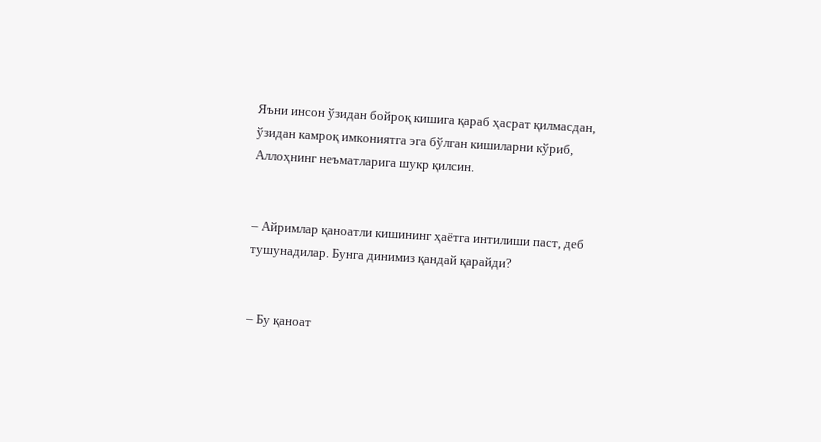Яъни инсон ўзидан бойроқ кишига қараб ҳасрат қилмасдан, ўзидан камроқ имкониятга эга бўлган кишиларни кўриб, Аллоҳнинг неъматларига шукр қилсин.


– Айримлар қаноатли кишининг ҳаётга интилиши паст, деб тушунадилар. Бунга динимиз қандай қарайди?


– Бу қаноат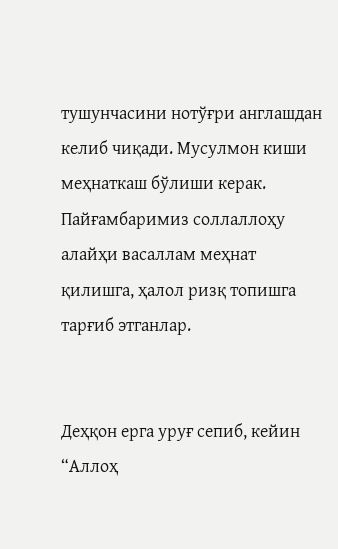тушунчасини нотўғри англашдан келиб чиқади. Мусулмон киши меҳнаткаш бўлиши керак. Пайғамбаримиз соллаллоҳу алайҳи васаллам меҳнат қилишга, ҳалол ризқ топишга тарғиб этганлар.


Деҳқон ерга уруғ сепиб, кейин “Аллоҳ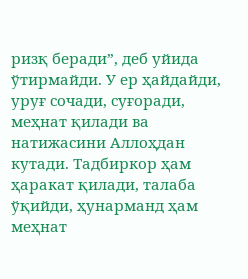ризқ беради”, деб уйида ўтирмайди. У ер ҳайдайди, уруғ сочади, суғоради, меҳнат қилади ва натижасини Аллоҳдан кутади. Тадбиркор ҳам ҳаракат қилади, талаба ўқийди, ҳунарманд ҳам меҳнат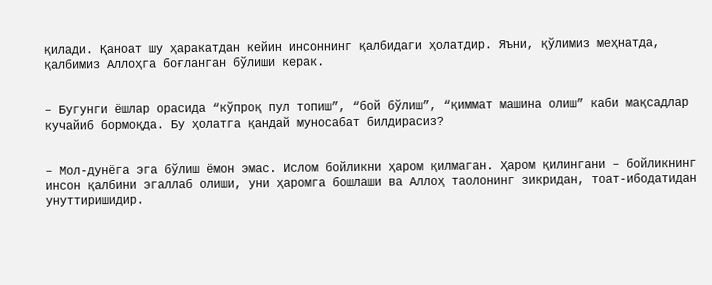қилади. Қаноат шу ҳаракатдан кейин инсоннинг қалбидаги ҳолатдир. Яъни, қўлимиз меҳнатда, қалбимиз Аллоҳга боғланган бўлиши керак.


– Бугунги ёшлар орасида “кўпроқ пул топиш”, “бой бўлиш”, “қиммат машина олиш” каби мақсадлар кучайиб бормоқда. Бу ҳолатга қандай муносабат билдирасиз?


– Мол-дунёга эга бўлиш ёмон эмас. Ислом бойликни ҳаром қилмаган. Ҳаром қилингани – бойликнинг инсон қалбини эгаллаб олиши, уни ҳаромга бошлаши ва Аллоҳ таолонинг зикридан, тоат-ибодатидан унуттиришидир.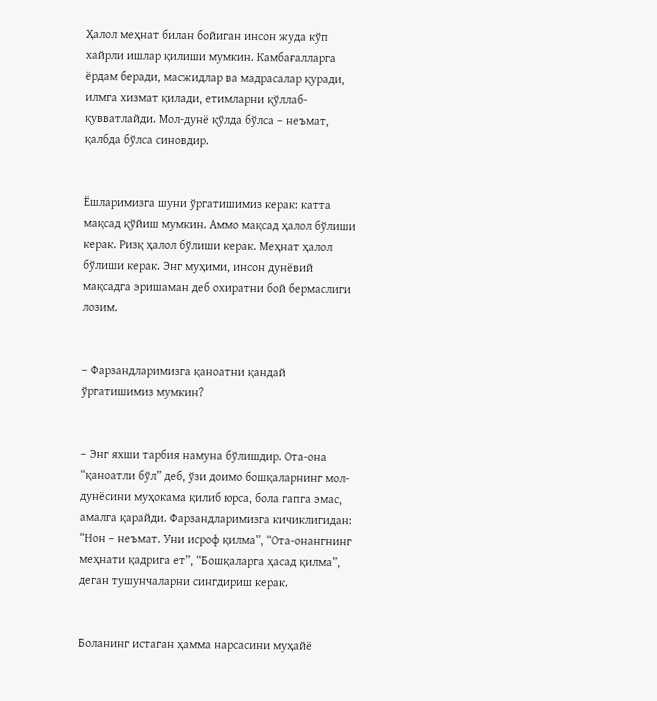Ҳалол меҳнат билан бойиган инсон жуда кўп хайрли ишлар қилиши мумкин. Камбағалларга ёрдам беради, масжидлар ва мадрасалар қуради, илмга хизмат қилади, етимларни қўллаб-қувватлайди. Мол-дунё қўлда бўлса – неъмат, қалбда бўлса синовдир.


Ёшларимизга шуни ўргатишимиз керак: катта мақсад қўйиш мумкин. Аммо мақсад ҳалол бўлиши керак. Ризқ ҳалол бўлиши керак. Меҳнат ҳалол бўлиши керак. Энг муҳими, инсон дунёвий мақсадга эришаман деб охиратни бой бермаслиги лозим.


– Фарзандларимизга қаноатни қандай ўргатишимиз мумкин?


– Энг яхши тарбия намуна бўлишдир. Ота-она “қаноатли бўл” деб, ўзи доимо бошқаларнинг мол-дунёсини муҳокама қилиб юрса, бола гапга эмас, амалга қарайди. Фарзандларимизга кичиклигидан: “Нон – неъмат. Уни исроф қилма”, “Ота-онангнинг меҳнати қадрига ет”, “Бошқаларга ҳасад қилма”, деган тушунчаларни сингдириш керак.


Боланинг истаган ҳамма нарсасини муҳайё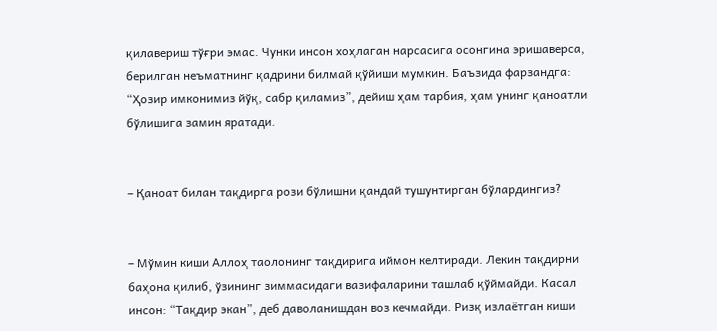қилавериш тўғри эмас. Чунки инсон хоҳлаган нарсасига осонгина эришаверса, берилган неъматнинг қадрини билмай қўйиши мумкин. Баъзида фарзандга: “Ҳозир имконимиз йўқ, сабр қиламиз”, дейиш ҳам тарбия, ҳам унинг қаноатли бўлишига замин яратади.


– Қаноат билан тақдирга рози бўлишни қандай тушунтирган бўлардингиз?


– Мўмин киши Аллоҳ таолонинг тақдирига иймон келтиради. Лекин тақдирни баҳона қилиб, ўзининг зиммасидаги вазифаларини ташлаб қўймайди. Касал инсон: “Тақдир экан”, деб даволанишдан воз кечмайди. Ризқ излаётган киши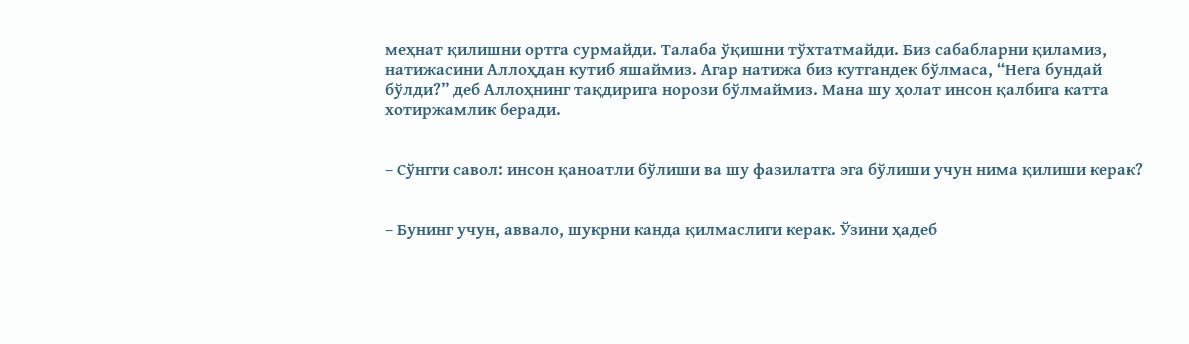меҳнат қилишни ортга сурмайди. Талаба ўқишни тўхтатмайди. Биз сабабларни қиламиз, натижасини Аллоҳдан кутиб яшаймиз. Агар натижа биз кутгандек бўлмаса, “Нега бундай бўлди?” деб Аллоҳнинг тақдирига норози бўлмаймиз. Мана шу ҳолат инсон қалбига катта хотиржамлик беради.


– Сўнгги савол: инсон қаноатли бўлиши ва шу фазилатга эга бўлиши учун нима қилиши керак?


– Бунинг учун, аввало, шукрни канда қилмаслиги керак. Ўзини ҳадеб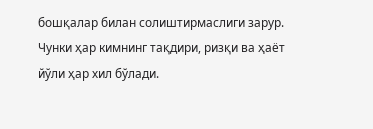бошқалар билан солиштирмаслиги зарур. Чунки ҳар кимнинг тақдири, ризқи ва ҳаёт йўли ҳар хил бўлади.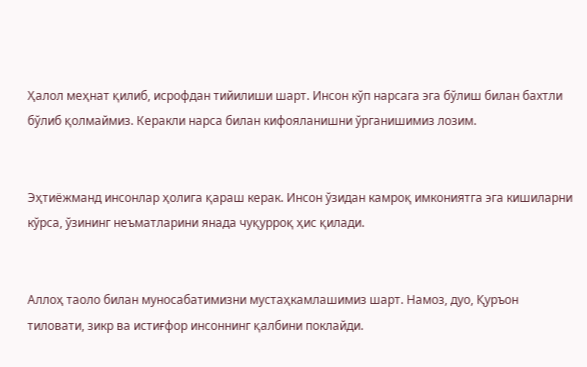Ҳалол меҳнат қилиб, исрофдан тийилиши шарт. Инсон кўп нарсага эга бўлиш билан бахтли бўлиб қолмаймиз. Керакли нарса билан кифояланишни ўрганишимиз лозим.


Эҳтиёжманд инсонлар ҳолига қараш керак. Инсон ўзидан камроқ имкониятга эга кишиларни кўрса, ўзининг неъматларини янада чуқурроқ ҳис қилади.


Аллоҳ таоло билан муносабатимизни мустаҳкамлашимиз шарт. Намоз, дуо, Қуръон тиловати, зикр ва истиғфор инсоннинг қалбини поклайди.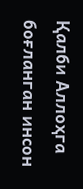Қалби Аллоҳга боғланган инсон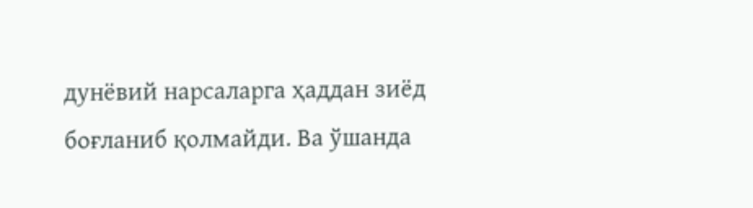дунёвий нарсаларга ҳаддан зиёд боғланиб қолмайди. Ва ўшанда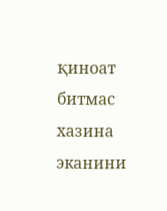қиноат битмас хазина эканини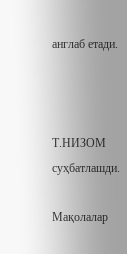англаб етади.



Т.НИЗОМ суҳбатлашди.

Мақолалар